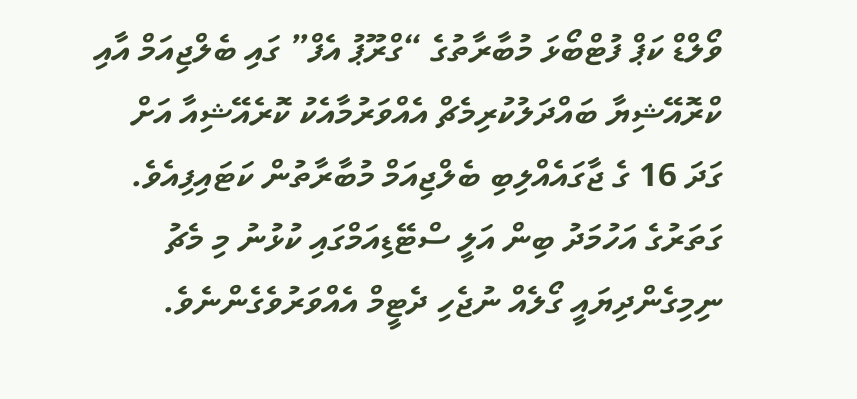ވޯލްޑް ކަޕް ފުޓްބޯޅަ މުބާރާތުގެ “ގްރޫޕު އެފް” ގައި ބެލްޖިއަމް އާއި ކްރޮއޭޝިޔާ ބައްދަލުކުރިމެޗް އެއްވަރުމާއެކު ކޮރެއޭޝިއާ އަށް ގަދަ 16 ގެ ޖާގައެއްލިބި ބެލްޖިއަމް މުބާރާތުން ކަޓައިފިއެވެ.
ގަތަރުގެ އަހުމަދު ބިން އަލީ ސްޓޭޑިއަމްގައި ކުޅުނު މި މެޗު ނިމިގެންދިޔައީ ގޯލެއް ނުޖެހި ދެޓީމް އެއްވަރުވެގެންނެވެ.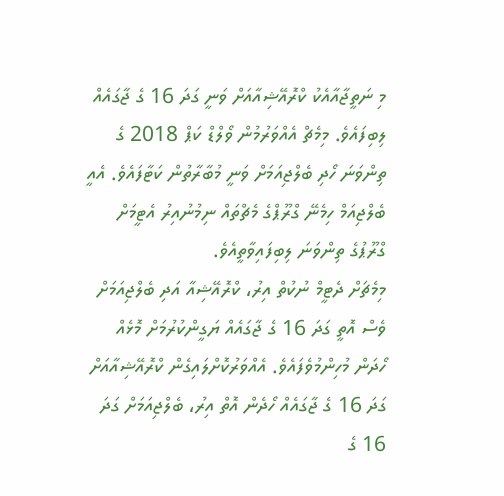މި ނަތީޖާއާއެކު ކްރޮއޭޝިއާއަށް ވަނީ ގަދަ 16 ގެ ޖާގައެއް ލިބިފައެވެ. މިމެޗް އެއްވަރުމުން ވޯލްޑް ކަޕް 2018 ގެ ތިންވަނަ ހޯދި ބެލްޖިއަމަށް ވަނީ މުބާރާތުން ކަޓާފައެވެ. އެއީ ބެލްޖިއަމް ހިމެނޭ ގްރޫޕްގެ މެޗްތައް ނިމުނުއިރު އެޓީމަށް ގްރޫޕުގެ ތިންވަނަ ލިބިފައިވާތީއެވެ.
މިމެޗަށް ދެޓީމް ނުކުތް އިރު، ކްރޮއޭޝިއާ އަދި ބެލްޖިއަމަށް ވެސް އޮތީ ގަދަ 16 ގެ ޖާގައެއް ޔަގީންކުރުމަށް މޮޅެއް ހޯދަން މުހިންމުވެފައެވެ. އެއްވަރުކޮށްލައިގެން ކްރޮއޭޝިއާއަށް ގަދަ 16 ގެ ޖާގައެއް ހޯދެން އޮތް އިރު، ބެލްޖިއަމަށް ގަދަ 16 ގެ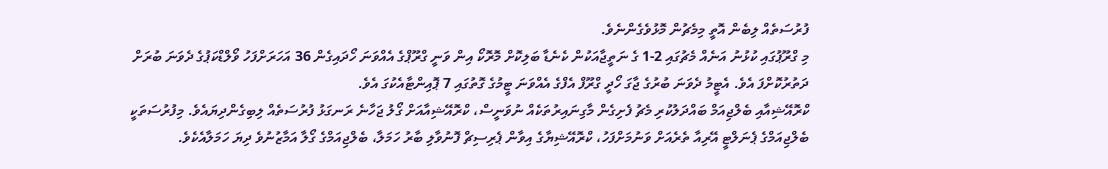ފުރުސަތެއް ލިބެން އޮތީ މިމެޗުން މޮޅުވެގެންނެވެ.
މި ގްރޫޕުގައި ކުޅުނު އަނެއް މެޗުގައި 2-1 ގެ ނަތީޖާއަކުން ކެނެޑާ ބަލިކޮށް މޮރޮކޯ އިން ވަނީ ގްރޫޕްގެ އެއްވަނަ ހޯދައިގެން 36 އަހަރަށްފަހު ވޯލްޑްކަޕުގެ ދެވަނަ ބުރަށް ދަތުރުކޮށްފަ އެވެ. އެޓީމު ދެވަނަ ބުރުގެ ޖާގަ ހޯދީ ގްރޫފް އެފްގެ އެއްވަނަ ޓީމުގެ ގޮތުގައި 7 ޕޮއިންޓާއެކުގަ އެވެ.
ކްރޮއޭޝިއާއި ބެލްޖިއަމް ބައްދަލުކުރި މެޗު ފެށިގެން މާގިނައިރުތަކެއް ނުވަނީސް، ކްރޮއޭޝިއާއަށް ގޯލު ޖަހާނެ ރަނގަޅު ފުރުސަތެއް ލިބިގެންދިޔައެވެ. މިފުރުސަތަކީ ބެލްޖިއަމްގެ ޕެނަލްޓީ އޭރިއާ ތެރެއަށް ވަނުމަށްފަހު، ކްރޮއޭޝިޔާގެ އިވާން ޕެރިސިޗް ފޮނުވާލި ބާރު ހަމަލާ، ބެލްޖިއަމްގެ ގޯލާ އަމާޒުނުވެ ދިޔަ ހަމަލާއެކެވެ.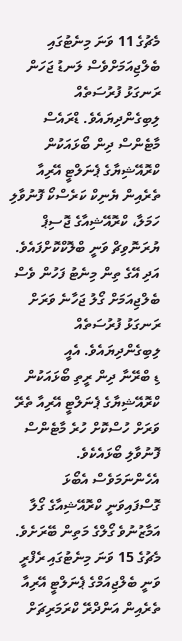މެޗުގެ 11 ވަނަ މިނެޓުގައި ބެލްޖިއަމަށްވެސް ލަނޑު ޖަހަން ރަނގަޅު ފުރުސަތެއް ލިބިގެންދިޔައެވެ. ޑްރައެސް މާޓެންސް ދިން ބޯޅައަކުން ކްރޮއޭޝިޔާގެ ޕެނަލްޓީ އޭރިއާ ތެރެއިން ޔެނިކް ކަރެސްކޯ ފޮނުވާލި ހަމަލާ، ކްރޮއޭޝިއާގެ ޖޮސިޕް ޔުރަނޮވިޗް ވަނީ ބްލޮކްކޮށްފައެވެ.
އަދި އޭގެ ތިން މިނެޓު ފަހުން ވެސް ބެލްޖިއަމަށް ގޯލު ޖަހާނެ ވަރަށް ރަނގަޅު ފުރުސަތެއް ލިބިގެންދިޔައެވެ. އެއީ
ޑި ބްރޭނާ ދިން ރީތި ބޯޅައަކުން ކްރޮއޭޝިޔާގެ ޕެނަލްޓީ އޭރިއާ ތެރޭ ވަރަށް ހުސްކޮށް ހުރެ މާޓެންސް ފޮނުވާލި ބޯޅައެކެވެ. އެހެންނަމަވެސް އެބޯޅަ ގޮސްފައިވަނީ ކްރޮއޭޝިއާގެ ގޯލާ އަމާޒުނުވެ ގޯލްގެ މަތިން ބޭރަށެވެ.
މެޗުގެ 15 ވަނަ މިނެޓުގައި ރެފްރީ ވަނީ ބެލްޖިއަމްގެ ޕެނަލްޓީ އޭރިއާ ތެރެއިން އަންދްރޭ ކްރަމަރިޗަށް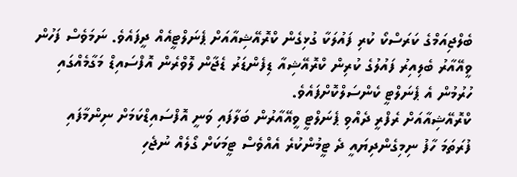ބެލްޖިއަމްގެ ކަރަސްކޯ ކުރި ފައުލަކާ ގުޅިގެން ކްރޮއޭޝިއާއަށް ޕެނަލްޓީއެއް ދީފައެވެ. ނަމަވެސް ފަހުން ވީއޭއާރު ބެލިއިރު ފައުލުގެ ކުރިން ކްރޮއޭޝިއާ ޑިފެންޑަރު ޑެޖާން ލޮވްރެން އޮފްސައިޑް މަގާމެއްގައި ހުރުމުން އެ ޕެނަލްޓީ ކެންސަލްކޮށްފައެވެ.
ކްރޮއޭޝިއާއަށް ރެފްރީ ދެއްވި ޕެނަލްޓީ ވީއޭއާރުން ބަލާފައި ވަނީ އޮފްސައިޑްކަމަށް ނިންމާފައި
ފުރަތަމަ ހާފު ނިމިގެންދިޔައީ ދެ ޓީމުންކުރެ އެއްވެސް ޓީމަކަށް ގޯލެއް ނުޖެހި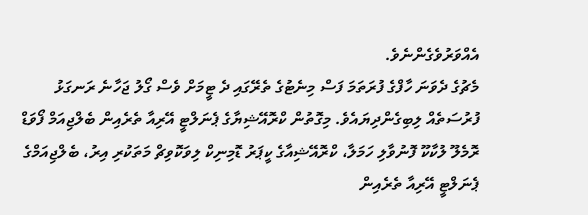އެއްވަރުވެގެންނެވެ.
މެޗުގެ ދެވަނަ ހާފްގެ ފުރަތަމަ ފަސް މިނެޓުގެ ތެރޭގައި ދެ ޓީމަށް ވެސް ގޯލު ޖަހާނެ ރަނގަޅު ފުރުސަތެއް ލިބިގެންދިޔައެވެ. މިގޮތުން ކްރޮއޭޝިޔާގެ ޕެނަލްޓީ އޭރިއާ ތެރެއިން ބެލްޖިއަމް ފޯވަޑް ރޮމެލޫ ލުކާކޫ ފޮނުވާލި ހަމަލާ، ކްރޮއޭޝިއާގެ ކީޕަރު ޑޮމިނިކް ލިވަކޮވިޗް މަތަކުރި އިރު، ބެލްޖިއަމްގެ ޕެނަލްޓީ އޭރިއާ ތެރެއިން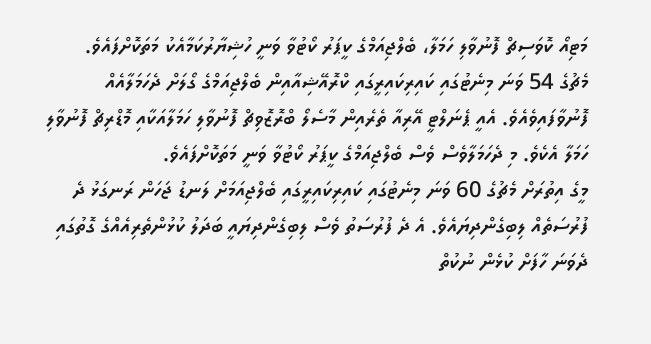މަޓިއޯ ކޮވަސިޗް ފޮނުވާލި ހަމަލާ، ބެލްޖިއަމްގެ ކީޕަރު ކޯޓުވާ ވަނީ ހުޝިޔާރުކަމާއެކު މަތަކޮށްފައެވެ.
މެޗުގެ 54 ވަނަ މިނެޓުގައި ކައިރިކައިރީގައި ކްރޮއޭޝިއާއިން ބެލްޖިއަމްގެ ގޯލަށް ދެހަމަލާއެއް ފޮނުވާފައިވެއެވެ. އެއީ ޕެނަލްޓީ އޭރިއާ ތެރެއިން މާސެލޯ ބްރޮޒޮވިޗް ފޮނުވާލި ހަމަލާއަކާއި މޮޑްރިޗް ފޮނުވާލި ހަމަލާ އެކެވެ. މި ދެހަމަލާވެސް ވެސް ބެލްޖިއަމްގެ ކީޕަރު ކޯޓުވާ ވަނީ މަތަކޮށްފައެވެ.
މީގެ އިތުރަށް މެޗުގެ 60 ވަނަ މިނެޓުގައި ކައިރިކައިރީގައި ބެލްޖިއަމަށް ލަނޑު ޖަހަން ރަނގަޅު ދެ ފުރުސަތެއް ލިބިގެންދިޔައެވެ. އެ ދެ ފުރުސަތު ވެސް ލިބިގެންދިޔައީ ބަދަލު ކުޅުންތެރިއެއްގެ ގޮތުގައި ދެވަނަ ހާފަށް ކުޅެން ނުކުތް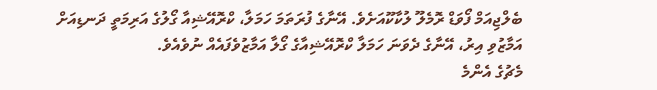ބެލްޖިއަމް ފޯވަޑް ރޮމެލޫ ލުކާކޫއަށެވެ. އޭނާގެ ފުރަތަމަ ހަމަލާ، ކްރޮއޭޝިއާ ގޯލުގެ އަރިމަތީ ދަނޑިއަށް އަމާޒުވި އިރު، އޭނާގެ ދެވަނަ ހަމަލާ ކްރޮއޭޝިއާގެ ގޯލާ އަމާޒުވެފައެއް ނުވެއެވެ.
މެޗުގެ އެންމެ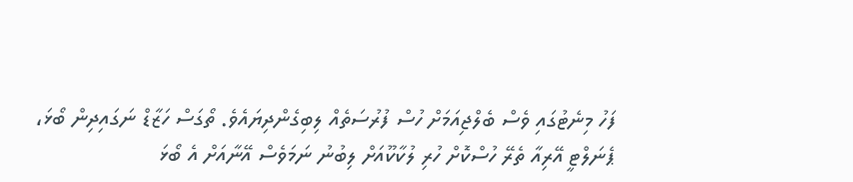ފަހު މިނެޓުގައި ވެސް ބެލްޖިއަމަށް ހުސް ފުރުސަތެއް ލިބިގެންދިޔައެވެ. ތޯގަސް ހަޒާޑް ނަގައިދިން ބޯޅަ، ޕެނަލްޓީ އޭރިއާ ތެރޭ ހުސްކޮށް ހުރި ލުކާކޫއަށް ލިބުނު ނަމަވެސް އޭނާއަށް އެ ބޯޅަ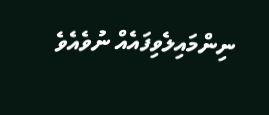ނިންމައިލެވިފައެއް ނުވެއެވެ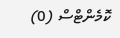ކޮމެންޓްސް (0)